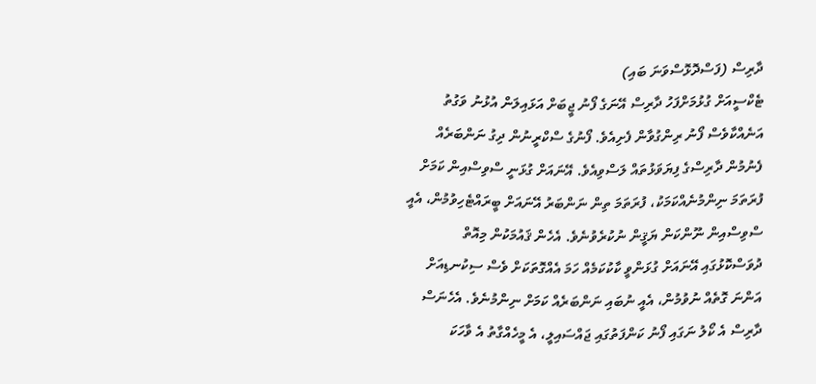ދާރިސް (ފަސްދޮޅޮސްވަނަ ބައި)
ޓެކްސީއަށް ގުޅުމަށްފަހު ދާރިސް އޭނަގެ ފޯނު ޖީބަށް އަޅައިލަން އުޅުނު ވަގުތު އަނެއްކާވެސް ފޯނު ރިންގުވާން ފެށިއެވެ. ފޯނުގެ ސްކްރީނުން ދިގު ނަންބަރެއް ފެނުމުން ދާރިސްގެ ފިޔަވަޅުތައް ލަސްވިއެވެ. އޭނައަށް ގުޅަނީ ސްވިސްއިން ކަމަށް ފުރަތަމަ ނިންމުނެއްކަމަކު، ފުރަތަމަ ތިން ނަންބަރު އޭނައަށް ބީރައްޓެހިވުމުން، އެއީ ސްވިސްއިން ނޫންކަން ޔަޤީން ނުކުރެވުނެވެ. އެހެން ޤައުމަކުން މިއޮތް ދުވަސްކޮޅުގައި އޭނައަށް ގުޅަންވީ ކާކުކަމެއް ހަމަ އެއްގޮތަކަށް ވެސް ސިކުނޑިއަށް އަންނަ ގޮތެއް ނުވުމުން، އެއީ ނުބައި ނަންބަރެއް ކަމަށް ނިންމުނެވެ. އެހެނަސް ދާރިސް އެ ކޯލު ނަގައި ފޯނު ކަންފަތުގައި ޖައްސައިލީ، އެ މީހެއްގާތު އެ ވާހަކަ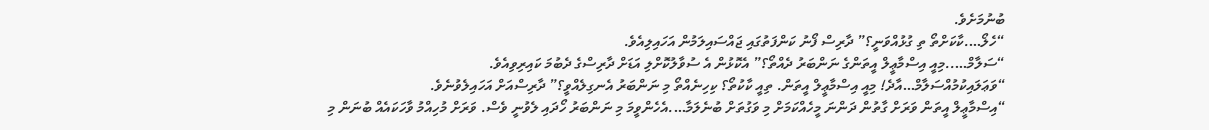ބުނުމަށެވެ.
“ހެލޯ….ކާކަށްތޯ ތި ގުޅުއްވަނީ؟” ދާރިސް ފޯނު ކަންފަތުގައި ޖައްސައިލަމުން އަހައިލިއެވެ.
“ސަލާމް…..މިއީ އިސްމާޢީލް އީތަންގެ ނަންބަރު ދެއްތޯ؟” އެކޮޅުން އެ ސުވާލުކޮށްލި އަޑަށް ދާރިސްގެ ދެބުމަ ކައިރިވިއެވެ.
“ވަޢަލައިކުމުއްސަލާމް…އާދެ! މިއީ އިސްމާޢީލް އީތަން. ތިއީ ކާކުތޯ؟ ކިހިނެއްތޯ މި ނަންބަރު އެނގިލެއްވީ؟” ދާރިސްއަށް އަހައިލެވުނެވެ.
“އިސްމާޢީލް އީތަން ވަރަށް ގާތުން ދަންނަ މީހެއްކަމަށް މި ވަގުތަށް ބުނެލަމާ….އެހެންވީމަ މި ނަންބަރު ހޯދައި ލެވުނީ ވެސް. ވަރަށް މުހިއްމު ވާހަކައެއް ބުނަން މި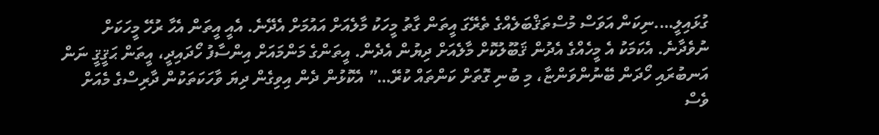ގުޅައިލީ….ނިކަން އަވަސް މުސްތަޤްބަލެއްގެ ތެރޭގަ އީތަން ގާތު މީހަކު މާލެއަށް އައުމަށް އެދޭނެ. އެއީ އީތަން އެހާ ރުހޭ މީހަކަށް ނުވެދާނެ. އެކަމަކު އެ މީހެއްގެ އެދުން ޤަބޫލުކޮށް މާލެއަށް ދިޔުން އެދެން. އީތަންގެ މަންމައަށް އިންސާފު ހޯދައިދީ، އީތަން ޙަޤީޤީ ނަން އަނބުރައި ހޯދަން ބޭނުންވަންޏާ، މި ބުނި ގޮތަށް ކަންތައް ކުރޭ…” އެކޮޅުން ދެން އިވިގެން ދިޔަ ވާހަކަތަކުން ދާރިސްގެ މެއަށް ވެސް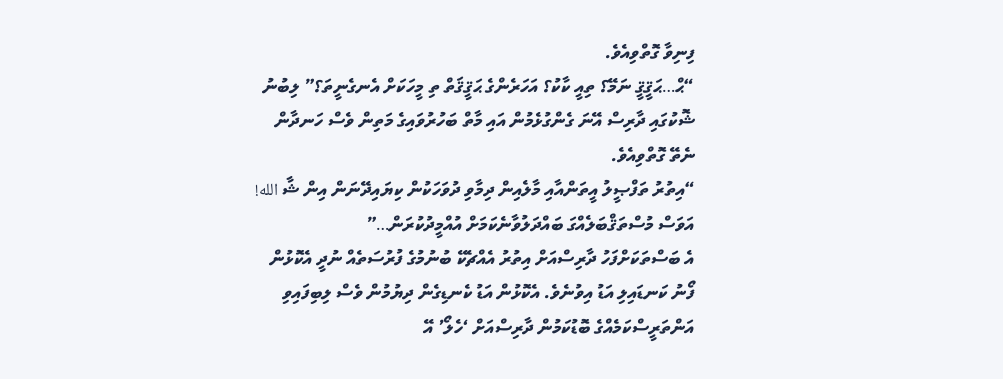ފިނިވާ ގޮތްވިއެވެ.
“ޙް…ޙަޤީޤީ ނަމޭ؟ ތިއީ ކާކު؟ އަހަރެންގެ ޙަޤީޤަތް ތި މީހަކަށް އެނގެނީތަ؟” ލިބުނު ޝޮކުގައި ދާރިސް އޭނަ ގެންގުޅެމުން އައި މާތް ބަހުރުވައިގެ މަތިން ވެސް ހަނދާން ނެތޭ ގޮތްވިއެވެ.
“އިތުރު ތަފްޞީލު އީތަންއާއި މާލެއިން ދިމާވި ދުވަހަކުން ކިޔައިދޭނަން އިން ޝާ الله! އަވަސް މުސްތަޤްބަލެއްގަ ބައްދަލުވާނެކަމަށް އުއްމީދުކުރަން…”
އެ ބަސްތަކަށްފަހު ދާރިސްއަށް އިތުރު އެއްޗެކޭ ބުނުމުގެ ފުރުސަތެއް ނުދީ އެކޮޅުން ފޯނު ކަނޑައިލި އަޑު އިވުނެވެ. އެކޮޅުން އަޑު ކެނޑިގެން ދިޔުމުން ވެސް ލިބިފައިވި އަންތަރީސްކަމެއްގެ ބޮޑުކަމުން ދާރިސްއަށް ‘ހެލޯ’ އޭ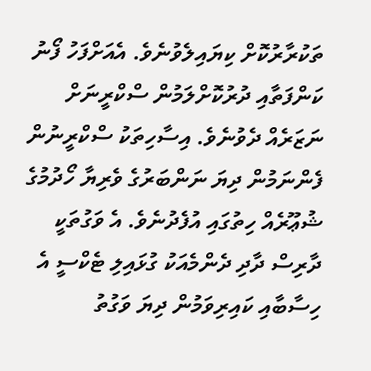ތަކުރާރުކޮށް ކިޔައިލެވުނެވެ. އެއަށްފަހު ފޯނު ކަންފަތާއި ދުރުކޮށްލަމުން ސްކްރީނަށް ނަޒަރެއް ދެވުނެވެ. އިސާހިތަކު ސްކްރީނުން ފެންނަމުން ދިޔަ ނަންބަރުގެ ވެރިޔާ ހޯދުމުގެ ޝުޢޫރެއް ހިތުގައި އުފެދުނެވެ. އެ ވަގުތަކީ ދާރިސް ދާދި ދެންމެއަކު ގުޅައިލި ޓެކްސީ އެ ހިސާބާއި ކައިރިވަމުން ދިޔަ ވަގުތު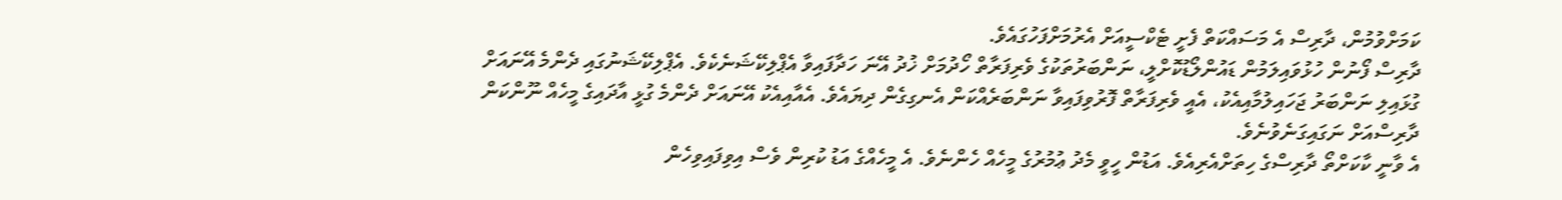ކަމަށްވުމުން، ދާރިސް އެ މަސައްކަތް ފެށީ ޓެކްސީއަށް އެރުމަށްފަހުގައެވެ.
ދާރިސް ފޯނުން ހުޅުވައިލަމުން ޑައުންލޯޑުކޮށްލީ، ނަންބަރުތަކުގެ ވެރިފަރާތް ހޯދުމަށް ޚުދު އޭނަ ހަދާފައިވާ އެޕްލިކޭޝަނެކެވެ. އެޕްލިކޭޝަނުގައި ދެންމެ އޭނައަށް ގުޅައިލި ނަންބަރު ޖަހައިލުމާއިއެކު، އެއީ ވެރިފަރާތް ފޮރުވިފައިވާ ނަންބަރެއްކަން އެނގިގެން ދިޔައެވެ. އެއާއިއެކު އޭނައަށް ދެންމެ ގުޅީ އާދައިގެ މީހެއް ނޫންކަން ދާރިސްއަށް ނަގައިގަނެވުނެވެ.
އެ ވާނީ ކާކަށްތޯ ދާރިސްގެ ހިތަށްއެރިއެވެ. އަޑުން ހީވީ މެދު ޢުމުރުގެ މީހެއް ހެންނެވެ. އެ މީހެއްގެ އަޑު ކުރިން ވެސް އިވިފައިވިހެން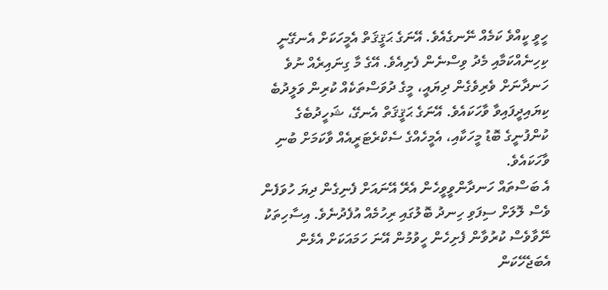ހީވީ ކީއްވެ ކަމެއް ނޭނގެއެވެ. އޭނަގެ ޙަޤީޤަތް އެމީހަކަށް އެނގޭނީ ކިހިނެއްކަމާއި މެދު ވިސްނެން ފެށިއެވެ. އޭގެ މާ ގިނައިރެއް ނުވެ ހަނދާނަށް ވެރިވެގެން ދިޔައީ، މީގެ ދުވަސްތަކެއް ކުރިން ވަލީދުބެ ކިޔައިދީފައިވާ ވާހަކައެވެ. އޭނަގެ ޙަޤީޤަތް އެނގޭ، ޝަހީދުބެގެ ކުންފުނީގެ ބޮޑު މީހަކާއި، އެމީހެއްގެ ސެކްރެޓަރީއެއް ވާކަމަށް ބުނި ވާހަކައެވެ.
އެ ބަސްތައް ހަނދާންވީވީހެން އެރޭ އޭނައަށް ފެނިގެން ދިޔަ ހުވަފެން ވެސް ލޮލަށް ސިފަވި ހިނދު ބޮލުގައި ރިހުމެއް އުފެދުނެވެ. އިސާހިތަކު ނޭވާވެސް ކުރުވާން ފެށިހެން ހީވުމުން އޭނަ ހަމައަކަށް އެޅެން އެބަޖެހޭކަން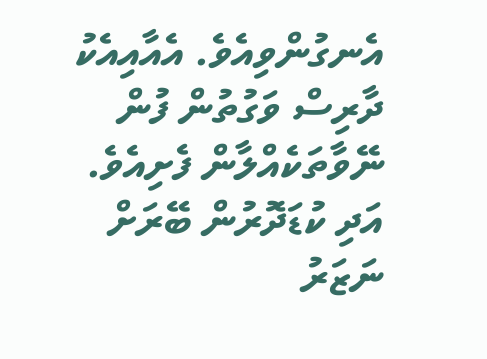އެނގުންވިއެވެ. އެއާއިއެކު ދާރިސް ވަގުތުން ފުން ނޭވާތަކެއްލާން ފެށިއެވެ. އަދި ކުޑަދޮރުން ބޭރަށް ނަޒަރު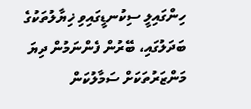ހިންގައިލީ ސިކުނޑީގައިވި ޚިޔާލުތަކުގެ ބަދަލުގައި، ބޭރުން ފެންނަމުން ދިޔަ މަންޒަރުތަކަށް ސަމާލުކަން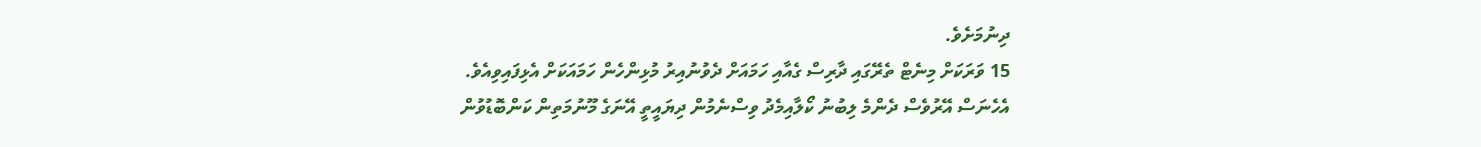ދިނުމަށެވެ.
15 ވަރަކަށް މިނެޓް ތެރޭގައި ދާރިސް ގެއާއި ހަމައަށް ދެވުނުއިރު މުޅިންހެން ހަމައަކަށް އެޅިފައިވިއެވެ. އެހެނަސް އޭރުވެސް ދެންމެ ލިބުނު ކޯލާއިމެދު ވިސްނެމުން ދިޔައީތީ އޭނަގެ މޫނުމަތިން ކަންބޮޑުވުން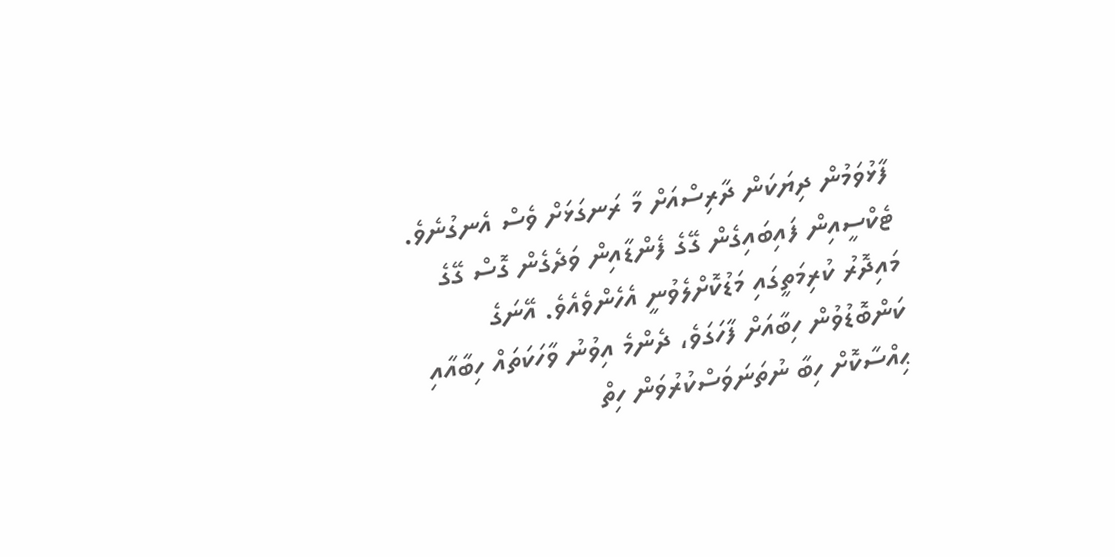ފާޅުވަމުން ދިޔަކަން ދާރިސްއަށް މާ ރަނގަޅަށް ވެސް އެނގުނެވެ. ޓެކްސީއިން ފައިބައިގެން ގޭގެ ފެންޑާއިން ވަދެގެން ގޮސް ގޭގެ މައިދޮރު ކުރިމަތީގައި މަޑުކޮށްލެވުނީ އެހެންވެއެވެ. އޭނަގެ ކަންބޮޑުވުން ހިބާއަށް ފާހަގަވެ، ދެންމެ އިވުނު ވާހަކަތައް ހިބާއާއި ޙިއްސާކޮށް ހިބާ ނުތަނަވަސްކުރުވަން ހިތް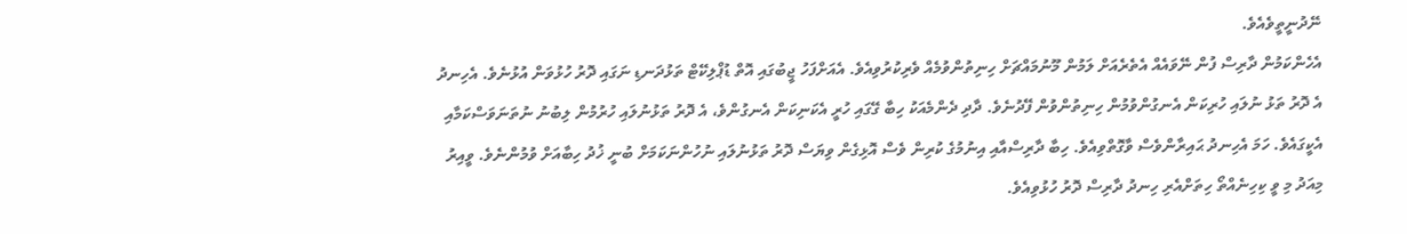ނޭދުނީތީވެއެވެ.
އެހެންކަމުން ދާރިސް ފުން ނޭވައެއް އެތެރެއަށް ލަމުން މޫނުމައްޗަށް ހިނިތުންވުމެއް ވެރިކުރުވިއެވެ. އެއަށްފަހު ޖީބުގައި އޮތް ޑުޕްލިކޭޓް ތަޅުދަނޑި ނަގައި ދޮރު ހުޅުވަން އުޅުނެވެ. އެހިނދު އެ ދޮރު ތަޅު ނުލައި ހުރިކަން އެނގުންވުމުން ހިނިތުންވުން ފޭދުނެވެ. ދާދި ދެންމެއަކު ހިބާ ގޭގައި ހުރީ އެކަނިކަން އެނގުންވެ، އެ ދޮރު ތަޅުނުލައި ހުރުމުން ލިބުނު ނުތަނަވަސްކަމާއި އެކީގައެވެ. ހަމަ އެހިނދު ޙައިރާންވެސް ވާގޮތްވިއެވެ. ހިބާ ދާރިސްއާއި އިނުމުގެ ކުރިން ވެސް އޮޅިގެން ވިޔަސް ދޮރު ތަޅުނުލައި ނުހުންނަކަމަށް ބުނީ ޚުދު ހިބާއަށް ވުމުންނެވެ. ވީއިރު މިއަދު މި ވީ ކިހިނެއްތޯ ހިތަށްއެރި ހިނދު ދާރިސް ދޮރު ހުޅުވިއެވެ.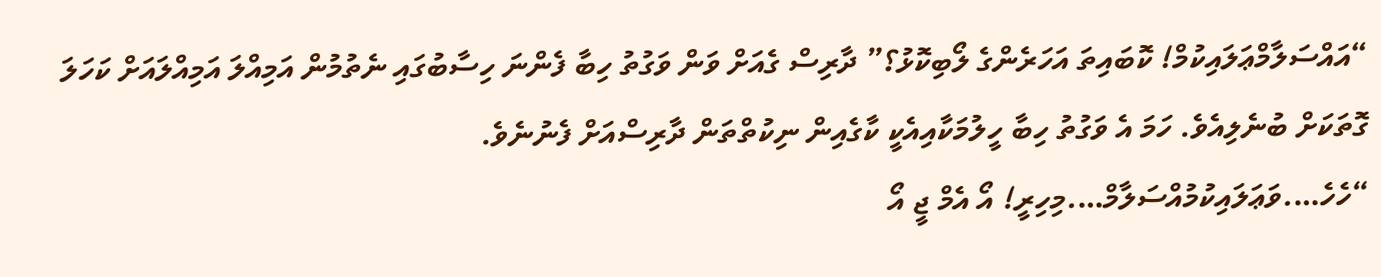“އައްސަލާމްޢަލައިކުމް! ކޮބައިތަ އަހަރެންގެ ލޯބިކޮޅު؟” ދާރިސް ގެއަށް ވަން ވަގުތު ހިބާ ފެންނަ ހިސާބުގައި ނެތުމުން އަމިއްލަ އަމިއްލައަށް ކަހަލަ ގޮތަކަށް ބުނެލިއެވެ. ހަމަ އެ ވަގުތު ހިބާ ހީލުމަކާއިއެކީ ކާގެއިން ނިކުތްތަން ދާރިސްއަށް ފެނުނެވެ.
“ހެހެ….ވަޢަލައިކުމުއްސަލާމް….މިހިރީ! އޯ އެމް ޖީ އޯ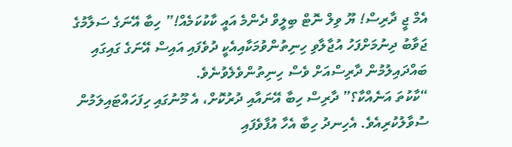އެމް ޖީ ދާރިސް! ޔޫ ވިލް ނޮޓް ބިލީވް ދެންމެ އައީ ކާކުކަމެއް!” ހިބާ އޭނަގެ ސަލާމުގެ ޖަވާބު ދިނުމަށްފަހު އުޖާލާވި ހިނިތުންވުމަކާއިއެކީ ދުވެފައި އައިސް އޭނަގެ ގައިގައި ބައްދައިލުމުން ދާރިސްއަށް ވެސް ހިނިތުންވެލެވުނެވެ.
“ކާކުތަ އަނެއްކާ؟” ދާރިސް ހިބާ އޭނައާއި ދުރުކޮށް، އެ މޫނުގައި ހިފަހައްޓައިލަމުން ސުވާލުކުރިއެވެ. އެހިނދު ހިބާ އެހާ އުފާވެފައި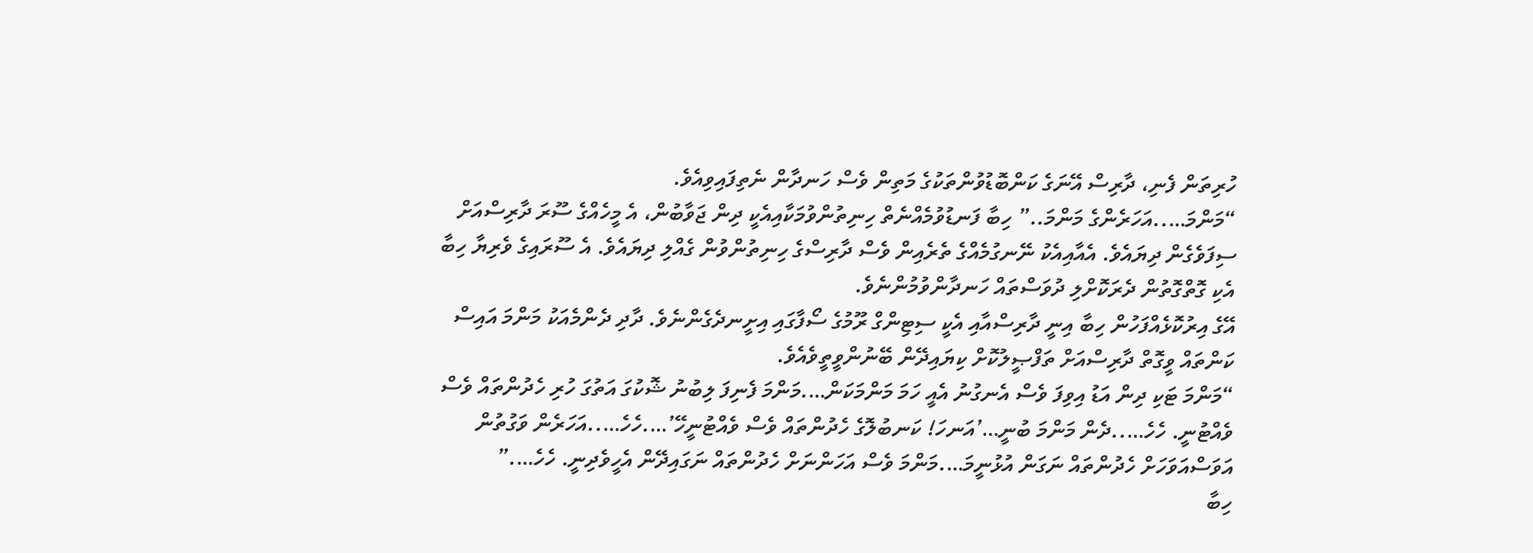ހުރިތަން ފެނި، ދާރިސް އޭނަގެ ކަންބޮޑުވުންތަކުގެ މަތިން ވެސް ހަނދާން ނެތިފައިވިއެވެ.
“މަންމަ…..އަހަރެންގެ މަންމަ..” ހިބާ ފަނޑުވުމެއްނެތް ހިނިތުންވުމަކާއިއެކީ ދިން ޖަވާބުން، އެ މީހެއްގެ ސޫރަ ދާރިސްއަށް ސިފަވެގެން ދިޔައެވެ. އެއާއިއެކު ނޭނގުމެއްގެ ތެރެއިން ވެސް ދާރިސްގެ ހިނިތުންވުން ގެއްލި ދިޔައެވެ. އެ ސޫރައިގެ ވެރިޔާ ހިބާ އެކި ގޮތްގޮތުން ދެރަކޮށްލި ދުވަސްތައް ހަނދާންވުމުންނެވެ.
އޭގެ އިރުކޮޅެއްފަހުން ހިބާ އިނީ ދާރިސްއާއި އެކީ ސިޓިންގް ރޫމުގެ ސޯފާގައި އިށީނދެގެންނެވެ. ދާދި ދެންމެއަކު މަންމަ އައިސް ކަންތައް ވީގޮތް ދާރިސްއަށް ތަފްޞީލުކޮށް ކިޔައިދޭން ބޭނުންވީތީވެއެވެ.
“މަންމަ ޓަކި ދިން އަޑު އިވިފަ ވެސް އެނގުނު އެއީ ހަމަ މަންމަކަން….މަންމަ ފެނިފަ ލިބުނު ޝޮކުގަ އަތުގަ ހުރި ހެދުންތައް ވެސް ވެއްޓުނީ. ހެހެ…..ދެން މަންމަ ބުނީ…’އަނހަ! ކަނބުލޮގެ ހެދުންތައް ވެސް ވެއްޓުނީހޭ’….ހެހެ…..އަހަރެން ވަގުތުން އަވަސްއަވަހަށް ހެދުންތައް ނަގަން އުޅުނީމަ….މަންމަ ވެސް އަހަންނަށް ހެދުންތައް ނަގައިދޭން އެހީވެދިނީ. ހެހެ….”
ހިބާ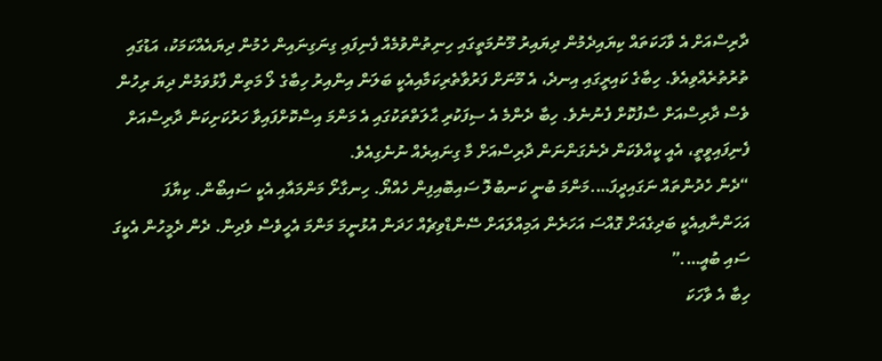ދާރިސްއަށް އެ ވާހަކަތައް ކިޔައިދެމުން ދިޔައިރު މޫނުމަތީގައި ހިނިތުންވުމެއް ފެނިފައި ގިނަގިނައިން ހެމުން ދިޔައެއްކަމަކު، އަޑުގައި ތުރުތުރެއްވިއެވެ. ހިބާގެ ކައިރީގައި އިނދެ، އެ މޫނަށް ފަރުވާތެރިކަމާއިއެކީ ބަލަން އިންއިރު ހިބާގެ ލޯ މަތިން ފާޅުވަމުން ދިޔަ ރިހުން ވެސް ދާރިސްއަށް ސާފުކޮށް ފެނުނެވެ. ހިބާ ދެންމެ އެ ސިފަކުރި ޙާލަތްތަކުގައި އެ މަންމަ އިސްކޮށްފައިވާ ހަރުކަށިކަން ދާރިސްއަށް ފެނިފައިވީތީ، އެއީ ކީއްވެކަން ދެނެގަންނަން ދާރިސްއަށް މާ ގިނައިރެއް ނުނެގިއެވެ.
“ދެން ހެދުންތައް ނަގައިދީފަ….މަންމަ ބުނީ ކަނބުލޮ ސައިބޮއިފިން ހެއްޔޯ. ހިނގާށޯ މަންމައާއި އެކީ ސައިބޯން. ކިޔާފަ އަހަންނާއިއެކީ ބަދިގެއަށް ގޮއްސަ އަހަރެން އަމިއްލައަށް ސޭންޑްވިޗެއް ހަދަން އުޅުނީމަ މަންމަ އެހީވެސް ވެދިން. ދެން ދެމީހުން އެކީގަ ސައި ބުއީ….”
ހިބާ އެ ވާހަކަ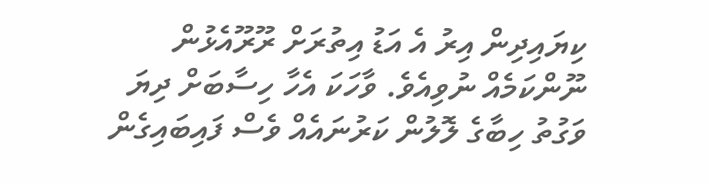ކިޔައިދިން އިރު އެ އަޑު އިތުރަށް ރޫރޫއެޅުން ނޫންކަމެއް ނުވިއެވެ. ވާހަކަ އެހާ ހިސާބަށް ދިޔަ ވަގުތު ހިބާގެ ލޮލުން ކަރުނައެއް ވެސް ފައިބައިގެން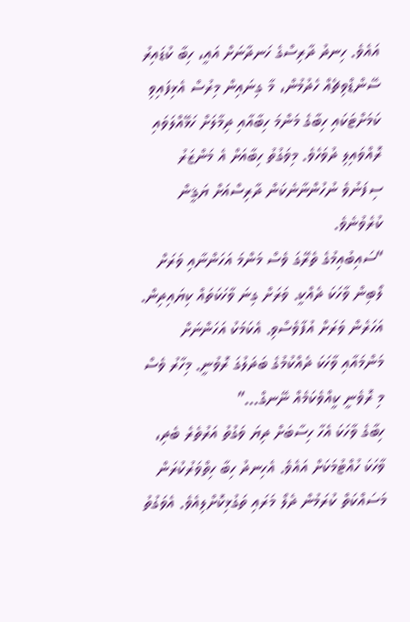އައެވެ. ހިނދު ދާރިސްގެ ހަނދާނަށް އައީ، ހިބާ ކުޑައިރު ސޭންޑްވިޗެއް ހެދުމުން، މާ ގިނައިން މިރުސް އެޅިފައިވި ކަމަށްޓަކައި ހިބާގެ މަންމަ ހިބާއާއި ދިމާލަށް ހަޅޭއްލަވައި ރޮއްވައިލި ދުވަހެވެ. މިވަގުތު ހިބާއަށް އެ މަންޒަރު ސިފަނުވެ ނުހުންނާނެކަން ދާރިސްއަށް ޔަޤީން ކުރެވުނެވެ.
“ސައިބުއިމުގެ ތެރޭގަ ވެސް މަންމަ އަހަންނާއި ވަރަށް ލޯބިން ވާހަކަ ދެއްކީ. ވަރަށް ގިނަ ވާހަކަތައް ކިޔައިދިން. އަހަރެން ވަރަށް އުފާވެސްވި. އެކަމަކު އަހަންނަށް މަންމައާއި ވާހަކަ ދެއްކުމުގެ ބަދަލުގަ ރޮވުނީ. މިހާރު ވެސް މި ރޮވެނީ ކީއްވެކަމެއް ނޭނގް…”
ހިބާގެ ވާހަކަ އެހާ ހިސާބަށް ދިޔަ ވަގުތު އަރުތެރެ ބެދި، ވާހަކަ ހުއްޓުމަކަށް އައެވެ. އެހިނދު ހިބާ ހިތްވަރުކުރަން މަސައްކަތް ކުރަމުން ދެލޯ މަރައި ތަގުޅިކޮށްލިއެވެ. އެވަގުތު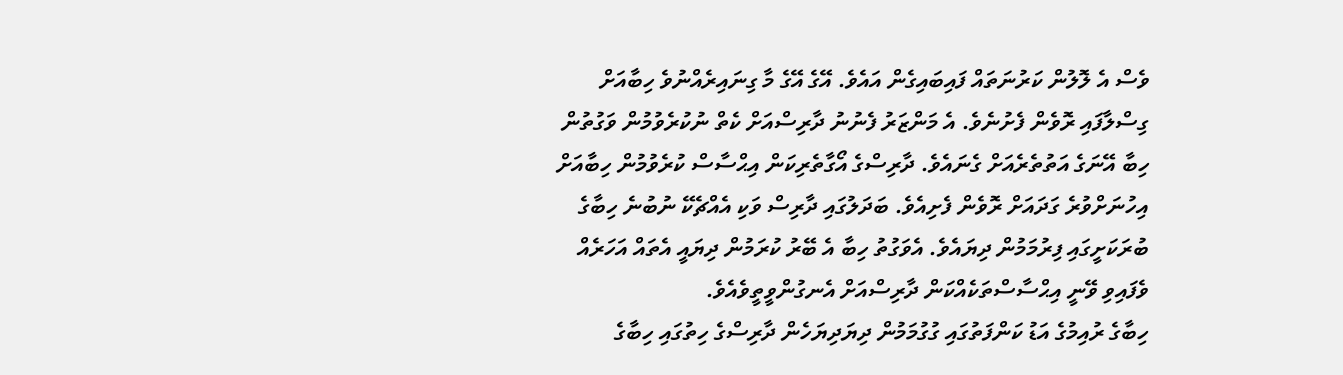ވެސް އެ ލޮލުން ކަރުނަތައް ފައިބައިގެން އައެވެ. އޭގެ އޭގެ މާ ގިނައިރެއްނުވެ ހިބާއަށް ގިސްލާފައި ރޮވެން ފެށުނެވެ. އެ މަންޒަރު ފެނުނު ދާރިސްއަށް ކެތް ނުކުރެވުމުން ވަގުތުން ހިބާ އޭނަގެ އަތުތެރެއަށް ގެނައެވެ. ދާރިސްގެ އޯގާތެރިކަން އިޙްސާސް ކުރެވުމުން ހިބާއަށް އިހުނަށްވުރެ ގަދައަށް ރޮވެން ފެށިއެވެ. ބަދަލުގައި ދާރިސް ވަކި އެއްޗެކޭ ނުބުނެ ހިބާގެ ބުރަކަށީގައި ފިރުމަމުން ދިޔައެވެ. އެވަގުތު ހިބާ އެ ބޭރު ކުރަމުން ދިޔައީ އެތައް އަހަރެއް ވެފައިވި ވޭނީ އިޙްސާސްތަކެއްކަން ދާރިސްއަށް އެނގުންވީތީވެއެވެ.
ހިބާގެ ރުއިމުގެ އަޑު ކަންފަތުގައި ގުގުމަމުން ދިޔަދިޔަހެން ދާރިސްގެ ހިތުގައި ހިބާގެ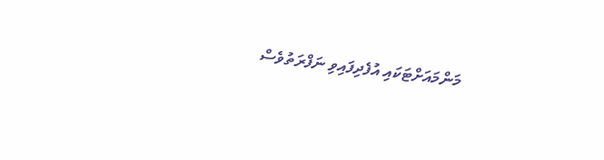މަންމައަށްޓަކައި އުފެދިފައިވި ނަފްރަތުވެސް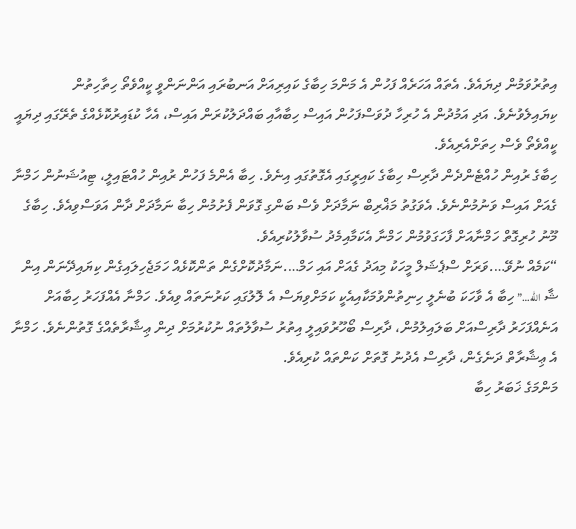އިތުރުވަމުން ދިޔައެވެ. އެތައް އަހަރެއް ފަހުން އެ މަންމަ ހިބާގެ ކައިރިއަށް އަނބުރައި އަންނަންވީ ކީއްވެތޯ ހިތާހިތުން ކިޔައިލެވުނެވެ. އަދި އަމުދުން އެ ހުރިހާ ދުވަސްފަހުން އައިސް ހިބާއާއި ބައްދަލުކުރަން އައިސް، އެހާ ކުޑައިރުކޮޅެއްގެ ތެރޭގައި ދިޔައީ ކީއްވެތޯ ވެސް ހިތަށްއެރިއެވެ.
ހިބާގެ ރުއިން ހުއްޓެންދެން ދާރިސް ހިބާގެ ކައިރީގައި އެގޮތުގައި އިނެވެ. ހިބާ އެންމެ ފަހުން ރުއިން ހުއްޓައިލީ، ޓިއުޝަނުން ހަމްނާ ގެއަށް އައިސް ވަނުމުންނެވެ. އެވަގުތު މަޣްރިބް ނަމާދަށް ވެސް ބަންގި ގޮވަން ފެށުމުން ހިބާ ނަމާދަށް ދާން އަވަސްވިއެވެ. ހިބާގެ މޫނު ހުރިގޮތް ހަމްނާއަށް ފާހަގަވުމުން ހަމްނާ އެކަމާއިމެދު ސުވާލުކުރިއެވެ.
“ކަމެއް ނުވޭ….ވަރަށް ސްޕެޝަލް މީހަކު މިއަދު ގެއަށް އައި ހަމް….ނަމާދުކޮށްގެން ތަންކޮޅެއް ހަމަޖެހިލައިގެން ކިޔައިދޭނަން އިން ޝާ الله…” ހިބާ އެ ވާހަކަ ބުނެލީ ހިނިތުންވުމަކާއިއެކީ ކަމަށްވިޔަސް އެ ލޮލުގައި ކަރުނަތައް ވިއެވެ. ހަމްނާ އެއްފަހަރު ހިބާއަށް އަނެއްފަހަރު ދާރިސްއަށް ބަލައިލުމުން، ދާރިސް ބޯހޫރުވައިލީ އިތުރު ސުވާލުތައް ނުކުރުމަށް ދިން ޢިޝާރާތެއްގެ ގޮތުންނެވެ. ހަމްނާ އެ ޢިޝާރާތް ދަނެގެން، ދާރިސް އެދުނު ގޮތަށް ކަންތައް ކުރިއެވެ.
މަންމަގެ ޚަބަރު ހިބާ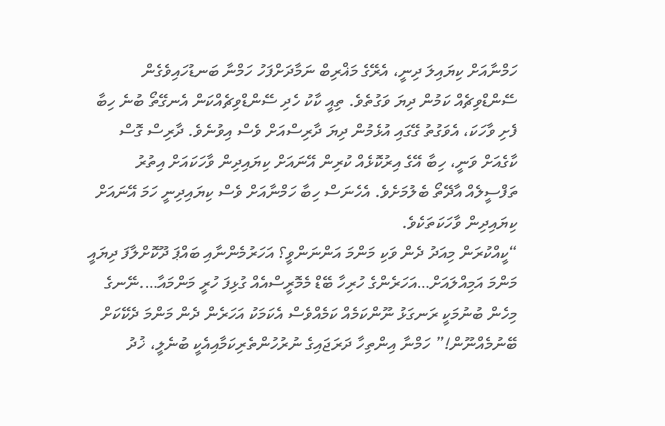ހަމްނާއަށް ކިޔައިލަ ދިނީ، އެރޭގެ މަޣްރިބް ނަމާދަށްފަހު ހަމްނާ ބަނޑުހައިވެގެން ސޭންޑްވިޗެއް ކަމުން ދިޔަ ވަގުތެވެ. ތިއީ ކާކު ހެދި ސޭންޑްވިޗެއްކަން އެނގޭތޯ ބުނެ ހިބާ ފެށި ވާހަކަ، އެވަގުތު ގޭގައި އުޅެމުން ދިޔަ ދާރިސްއަށް ވެސް އިވުނެވެ. ދާރިސް ގޮސް ކާގެއަށް ވަނީ، ހިބާ އޭގެ އިރުކޮޅެއް ކުރިން އޭނައަށް ކިޔައިދިން ވާހަކައަށް އިތުރު ތަފްސީލެއް އާދޭތޯ ބެލުމަށެވެ. އެހެނަސް ހިބާ ހަމްނާއަށް ވެސް ކިޔައިދިނީ ހަމަ އޭނައަށް ކިޔައިދިން ވާހަކަތަކެވެ.
“ކީއްކުރަން މިއަދު ދެން ވަކި މަންމަ އަންނަންވީ؟ އަހަރުމެންނާއި ބައްޕަ ދޫކޮށްލާފަ ދިޔައީ މަންމަ އަމިއްލައަށް…އަހަރެންގެ ހުރިހާ ބޭޑް މެމޮރީސްއެއް ގުޅިފަ ހުރީ މަންމައާ….ނޭނގެ މިހެން ބުނުމަކީ ރަނގަޅު ނޫންކަމެއް ކަމެއްވެސް އެކަމަކު އަހަރެން ދެން މަންމަ ދެކޭކަށް ބޭނުމެއްނޫން!” ހަމްނާ އިންތިހާ ދަރަޖައިގެ ނުރުހުންތެރިކަމާއިއެކީ ބުނެލީ، ޚުދު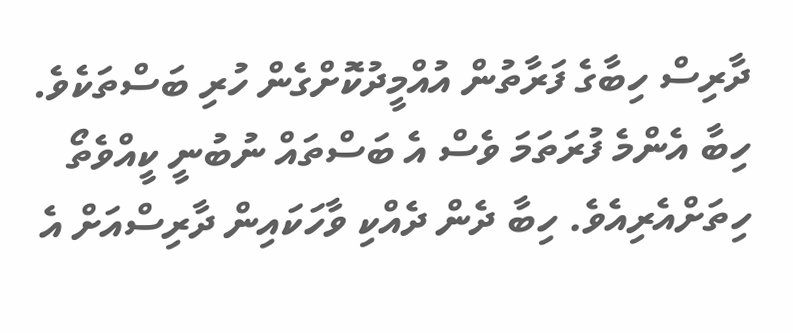ދާރިސް ހިބާގެ ފަރާތުން އުއްމީދުކޮށްގެން ހުރި ބަސްތަކެވެ. ހިބާ އެންމެ ފުރަތަމަ ވެސް އެ ބަސްތައް ނުބުނީ ކީއްވެތޯ ހިތަށްއެރިއެވެ. ހިބާ ދެން ދެއްކި ވާހަކައިން ދާރިސްއަށް އެ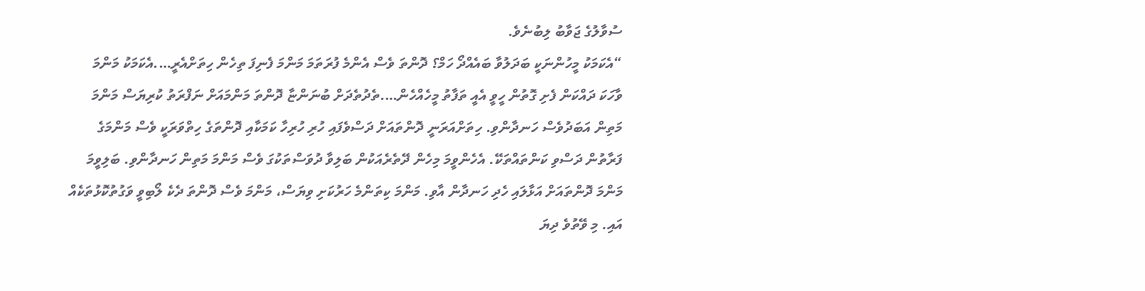ސުވާލުގެ ޖަވާބު ލިބުނެވެ.
“އެކަމަކު މީހުންނަކީ ބަދަލުވާ ބައެއްދޯ ހަމް؟ ދޮންތަ ވެސް އެންމެ ފުރަތަމަ މަންމަ ފެނިފަ ތިހެން ހިތަށްއެރީ….އެކަމަކު މަންމަ ވާހަކަ ދައްކަން ފެށި ގޮތުން ހީވީ އެއީ ތަފާތު މީހެއްހެން….ތެދުތެދަށް ބުނަންޏާ ދޮންތަ މަންމައަށް ނަފްރަތު ކުރިޔަސް މަންމަ މަތިން އަބަދުވެސް ހަނދާންވި. ހިތަށްއަރަނީ ދޮންތައަށް ދަސްވެފައި ހުރި ހުރިހާ ކަމަކާއި ދޮންތަގެ ހިތްވަރަކީ ވެސް މަންމަގެ ފަރާތުން ދަސްވި ކަންތައްތަކޭ. އެހެންވީމަ މިހެން ދޭތެރެއަކުން ބަލިވާ ދުވަސްތަކުގަ ވެސް މަންމަ މަތިން ހަނދާންވި. ބަލިވީމަ މަންމަ ދޮންތައަށް އަޅާލައި ހެދި ހަނދާން އާވި. މަންމަ ކިތަންމެ ހަރުކަށި ވިޔަސް، މަންމަ ވެސް ދޮންތަ ދެކެ ލޯބިވީ ވަގުތުކޮޅުތަކެއް އައި. މި ވޭތުވެ ދިޔަ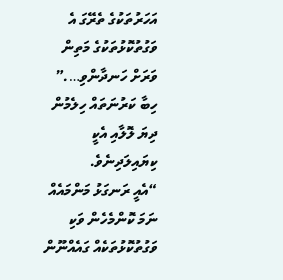އަހަރުތަކުގެ ތެރޭގަ އެ ވަގުތުކޮޅުތަކުގެ މަތިން ވަރަށް ހަނދާންވި….” ހިބާ ކަރުނަތައް ހިލެމުން ދިޔަ ލޮލާއި އެކީ ކިޔައިލަދިނެވެ.
“އެއީ ރަނގަޅު މަންމައެއް ނަމަ ކޮންމެހެން ވަކި ވަގުތުކޮޅުތަކެއް ގައެއްނޫން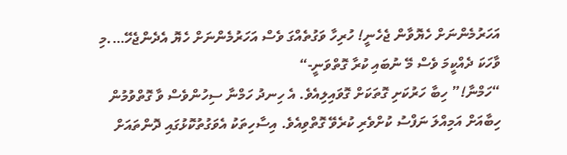އަހަރުމެންނަށް ހެޔޮވާން ޖެހެނީ! ހުރިހާ ވަގުތެއްގަ ވެސް އަހަރުމެންނަށް ހެޔޮ އެދެންޖެހޭ….މި ވާހަކަ ދެއްކީމަ ވެސް މޭ ނުބައި ކުރާ ގޮތްވަނީ-“
“ހަމްނާ!” ހިބާ ހަރުކަށި ގޮތަކަށް ގޮވައިލިއެވެ. އެ ހިނދު ހަމްނާ ސިހުންވެސް ވާ ގޮތްވުމުން ހިބާއަށް އަމިއްލަ ނަފްސު ކުށްވެރި ކުރެވޭ ގޮތްވިއެވެ. އިސާހިތަކު އެވަގުތުކޮޅުގައި ދޮންތައަށް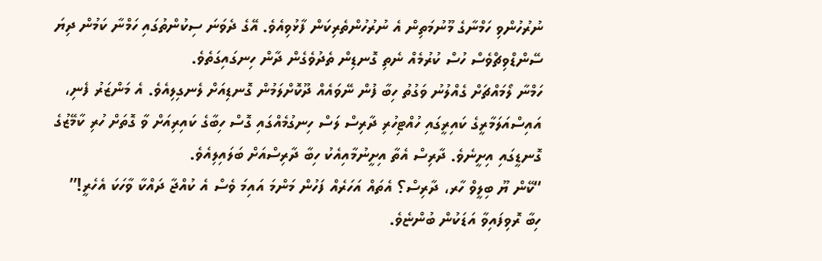ނުރުހުންވި ހަމްނާގެ މޫނުމަތިން އެ ނުރުހުންތެރިކަން ފާޅުވިއެވެ. އޭގެ ދެވަނަ ސިކުންތުގައި ހަމްނާ ކަމުން ދިޔަ ސޭންޑްވިޗްވެސް ހުސް ކުރުމެއް ނެތި ގޮނޑިން ތެދުވެގެން ދާން ހިނގައިގަތެވެ.
ހަމްނާ ލޯމައްޗަށް ގެއްލުނު ވަގުތު ހިބާ ފުން ނޭވައެއް ދޫކޮށްލަމުން ގޮނޑިއަށް ލެނގިލިއެވެ. އެ މަންޒަރު ފެނި، އައިސްއަލަމާރީގެ ކައިރީގައި ހުއްޓިހުރި ދާރިސް ލަސް ހިނގުމެއްގައި ގޮސް ހިބާގެ ކައިރިއަށް ވާ ގޮތަށް ހުރި ކާމޭޒުގެ ގޮނޑީގައި އިށީނެވެ. ދާރިސް އެތާ އިށީނުމާއިއެކު ހިބާ ދާރިސްއަށް ބަލައިލިއެވެ.
“ކޭން ޔޫ ބިލީވް ހާރ، ދާރިސް؟ އެތައް އަހަރެއް ފަހުން މަންމަ އައިމަ ވެސް އެ ކުއްޖާ ދައްކާ ވާހަކަ އެހެރީ!” ހިބާ ރޮވިފައިވާ އަޑަކުން ބުންޏެވެ.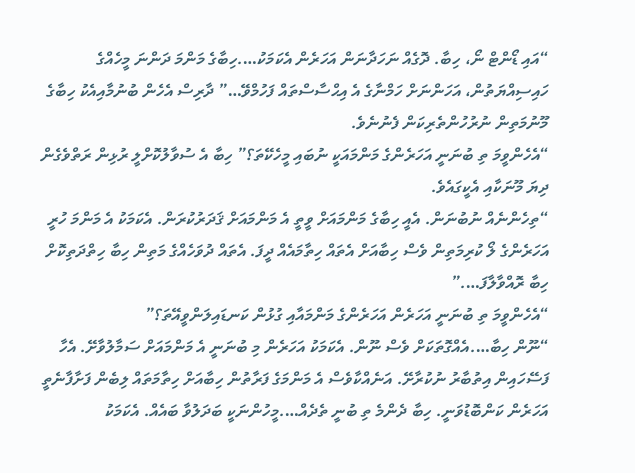“އައި ޑޯންޓް ނޯ، ހިބާ. ދޮގެއް ނަހަދާނަން އަހަރެން އެކަމަކު….ހިބާގެ މަންމަ ދަންނަ މީހެއްގެ ހައިސިއްޔަތުން، އަހަންނަށް ހަމްނާގެ އެ އިޙްސާސްތައް ފަހުމްވޭ…” ދާރިސް އެހެން ބުނުމާއިއެކު ހިބާގެ މޫނުމަތިން ނުރުހުންތެރިކަން ފެނުނެވެ.
“އެހެންވީމަ ތި ބުނަނީ އަހަރެންގެ މަންމައަކީ ނުބައި މީހެކޭތަ؟” ހިބާ އެ ސުވާލުކޮށްލީ ރުޅިން ރަތްވެގެން ދިޔަ މޫނަކާއި އެކީގައެވެ.
“ތިހެންނެއް ނުބުނަން. އެއީ ހިބާގެ މަންމައަށް ވީތީ އެ މަންމައަށް ޤަދަރުކުރަން. އެކަމަކު އެ މަންމަ ހުރީ އަހަރެންގެ ލޯ ކުރިމަތިން ވެސް ހިބާއަށް އެތައް ހިތާމައެއް ދީފަ. އެތައް ދުވަހެއްގެ މަތިން ހިބާ ހިތްދަތިކޮށް ހިބާ ރޮއްވާލާފަ….”
“އެހެންވީމަ ތި ބުނަނީ އަހަރެން އަހަރެންގެ މަންމައާއި ގުޅުން ކަނޑައިލަންވީއޭތަ؟”
“ނޫން ހިބާ….އެއްގޮތަކަށް ވެސް ނޫން. އެކަމަކު އަހަރެން މި ބުނަނީ އެ މަންމައަށް ސަމާލުވާށޭ. އެހާ ފަސޭހައިން އިތުބާރު ނުކުރާށޭ. އަނެއްކާވެސް އެ މަންމަގެ ފަރާތުން ހިބާއަށް ހިތާމަތައް ލިބެން ފަށާފާނެތީ އަހަރެން ކަންބޮޑުވަނީ. ހިބާ ދެންމެ ތި ބުނީ ތެދެއް….މީހުންނަކީ ބަދަލުވާ ބައެއް. އެކަމަކު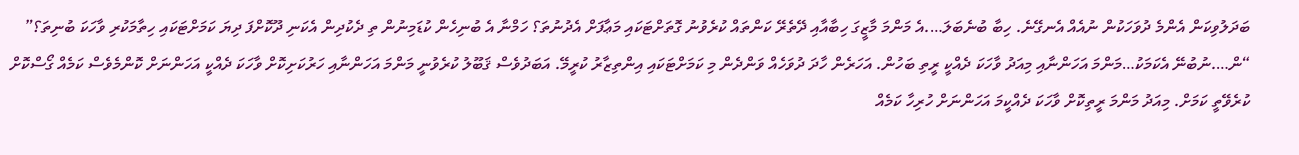ބަދަލުވިކަން އެންމެ ދުވަހަކުން ނުއެއް އެނގޭނެ. ހިބާ ބުނެބަލަ….އެ މަންމަ މާޒީގަ ހިބާއާއި ދޭތެރޭ ކަންތައް ކުރެވުނު ގޮތަށްޓަކައި މަޢާފަށް އެދުނުތަ؟ ހަމްނާ އެ ބުނިހެން ކުޑަމިނުން ތި ދެކުދިން އެކަނި ދޫކޮށްފަ ދިޔަ ކަމަށްޓަކައި ހިތާމަކުރި ވާހަކަ ބުނިތަ؟”
“ން….ނުބުނޭ އެކަމަކު…މަންމަ އަހަންނާއި މިއަދު ވާހަކަ ދެއްކީ ރީތި ބަހުން. އަހަރެން ހާދަ ދުވަހެއް ވަންދެން މި ކަމަށްޓަކައި އިންތިޒާރު ކުރީމޭ. އަބަދުވެސް ޤަބޫލު ކުރެވުނީ މަންމަ އަހަންނާއި ހަރުކަށިކޮށް ވާހަކަ ދެއްކީ އަހަންނަށް ކޮންމެވެސް ކަމެއް ގޯސްކޮށް ކުރެވޭތީ ކަމަށް. މިއަދު މަންމަ ރީތިކޮށް ވާހަކަ ދެއްކީމަ އަހަންނަށް ހުރިހާ ކަމެއް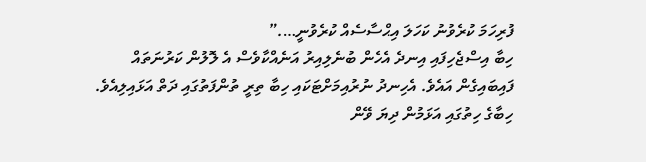ފުރިހަމަ ކުރެވުނު ކަހަލަ އިޙްސާސެއް ކުރެވުނީ….”
ހިބާ އިސްޖެހިފައި އިނދެ އެހެން ބުނެލިއިރު އަނެއްކާވެސް އެ ލޮލުން ކަރުނަތައް ފައިބައިގެން އައެވެ. އެހިނދު ނުރުއިމަށްޓަކައި ހިބާ ތިރީ ތުންފަތުގައި ދަތް އަޅައިލިއެވެ. ހިބާގެ ހިތުގައި އަޅަމުން ދިޔަ ވޭން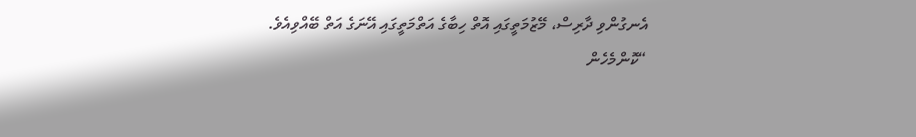އެނގުންވި ދާރިސް، މޭޒުމަތީގައި އޮތް ހިބާގެ އަތްމަތީގައި އޭނަގެ އަތް ބޭއްވިއެވެ.
“ކޮންމެހެން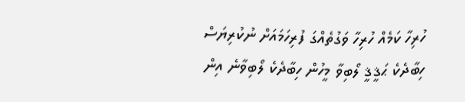ހުރިހާ ކަމެއް ހުރިހާ ވަގުތެއްގަ ފުރިހަމައަށް ނުކުރިޔަސް ހިބާދެކެ ޙަޤީޤީ ލޯބިވާ މީހުން ހިބާދެކެ ލޯބިވާނެ އިން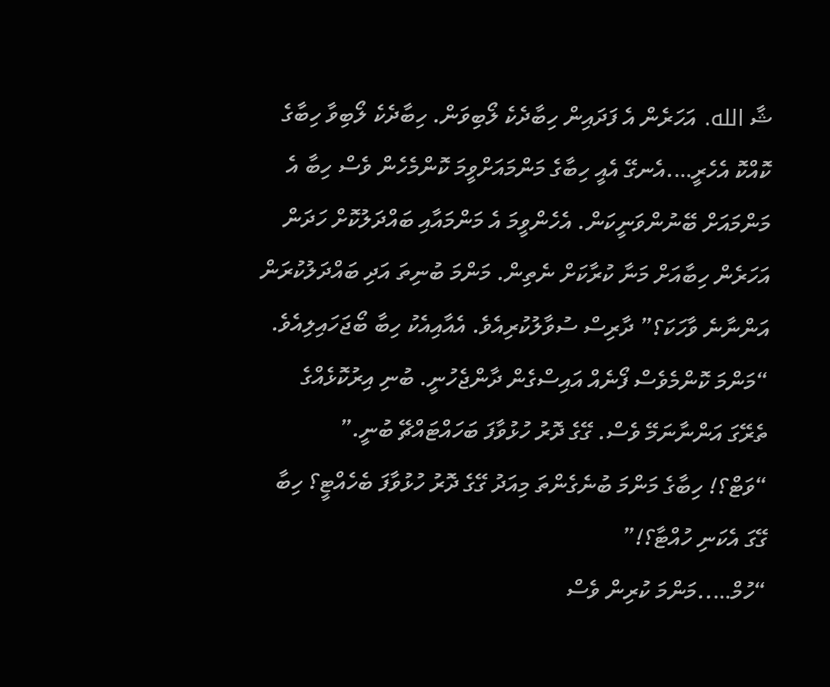ޝާ الله. އަހަރެން އެ ފަދައިން ހިބާދެކެ ލޯބިވަން. ހިބާދެކެ ލޯބިވާ ހިބާގެ ކޮއްކޮ އެހެރީ….އެނގޭ އެއީ ހިބާގެ މަންމައަށްވީމަ ކޮންމެހެން ވެސް ހިބާ އެ މަންމައަށް ބޭނުންވަނީކަން. އެހެންވީމަ އެ މަންމައާއި ބައްދަލުކޮށް ހަދަން އަހަރެން ހިބާއަށް މަނާ ކުރާކަށް ނެތިން. މަންމަ ބުނިތަ އަދި ބައްދަލުކުރަން އަންނާނެ ވާހަކަ؟” ދާރިސް ސުވާލުކުރިއެވެ. އެއާއިއެކު ހިބާ ބޯޖަހައިލިއެވެ.
“މަންމަ ކޮންމެވެސް ފޯނެއް އައިސްގެން ދާންޖެހުނީ. ބުނި އިރުކޮޅެއްގެ ތެރޭގަ އަންނާނަމޭ ވެސް. ގޭގެ ދޮރު ހުޅުވާފަ ބަހައްޓައްޗޭ ބުނީ.”
“ވަޓް؟! ހިބާގެ މަންމަ ބުނެގެންތަ މިއަދު ގޭގެ ދޮރު ހުޅުވާފަ ބެހެއްޓީ؟ ހިބާ ގޭގަ އެކަނި ހުއްޓާ؟!”
“ހުމް…..މަންމަ ކުރިން ވެސް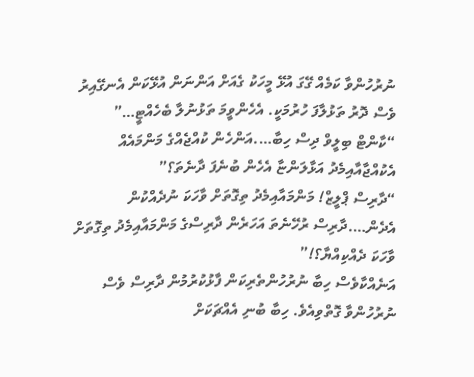ނުރުހުންވާ ކަމެއް ގޭގަ އުޅޭ މީހަކު ގެއަށް އަންނަން އުޅޭކަން އެނގޭއިރު ވެސް ދޮރު ތަޅުލާފަ ހުރުމަކީ. އެހެންވީމަ ތަޅުނުލާ ބެހެއްޓީ…”
“ކާންޓް ބިލީވް ދިސް ހިބާ….އަންހެން ކުއްޖެއްގެ މަންމައެއް އެކުއްޖާއާއިމެދު އަޅާލަންޏާ އެހެން ބުނެފަ ދާނެތަ؟”
“ދާރިސް ޕްލީޒް! މަންމައާއިމެދު ތިގޮތަށް ވާހަކަ ނުދެއްކުން އެދެން….ދާރިސް ރުހޭނެތަ އަހަރެން ދާރިސްގެ މަންމައާއިމެދު ތިގޮތަށް ވާހަކަ ދެއްކިއްޔާ؟!”
އަނެއްކާވެސް ހިބާ ނުރުހުންތެރިކަން ފާޅުކުރުމުން ދާރިސް ވެސް ނުރުހުންވާ ގޮތްވިއެވެ. ހިބާ ބުނި އެއްޗަކަށް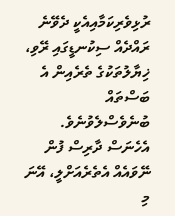ރުޅިވެރިކަމާއިއެކީ ދެވޭނެ ރައްދެއް ސިކުނޑީގައި ރޭވި، ޚިޔާލުތަކުގެ ތެރެއިން އެ ބަސްތައް ބުނެވެސްލެވުނެވެ. އެހެނަސް ދާރިސް ފުން ނޭވައެއް އެތެރެއަށްލީ، އޭނަ މި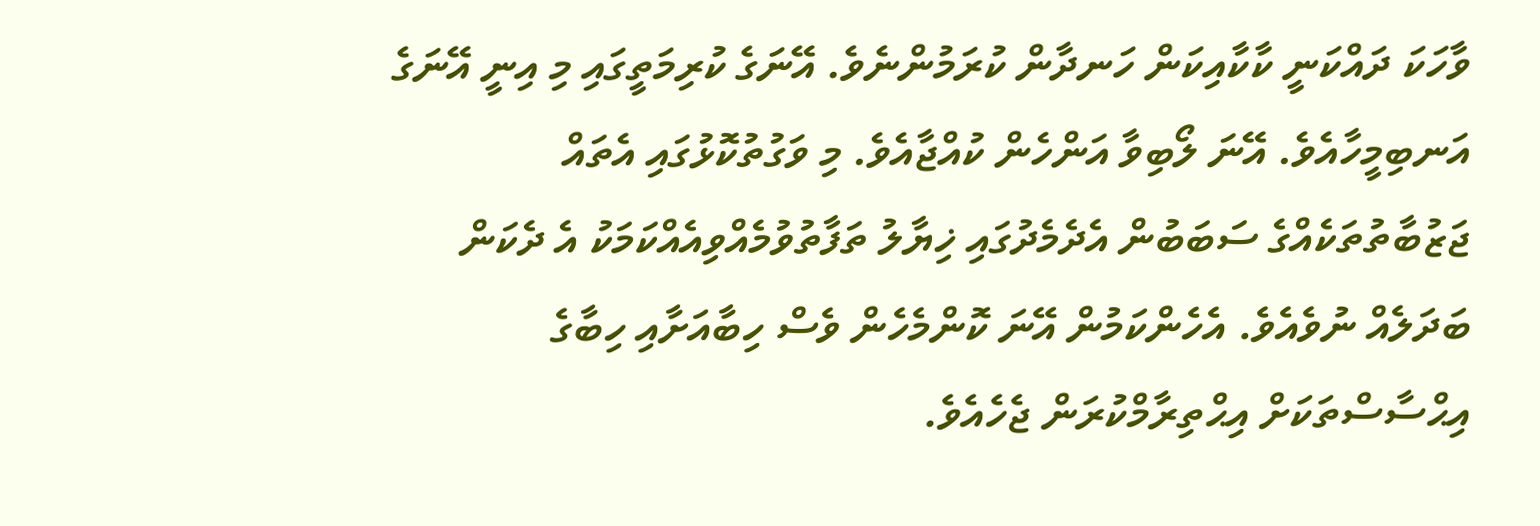ވާހަކަ ދައްކަނީ ކާކާއިކަން ހަނދާން ކުރަމުންނެވެ. އޭނަގެ ކުރިމަތީގައި މި އިނީ އޭނަގެ އަނބިމީހާއެވެ. އޭނަ ލޯބިވާ އަންހެން ކުއްޖާއެވެ. މި ވަގުތުކޮޅުގައި އެތައް ޖަޒުބާތުތަކެއްގެ ސަބަބުން އެދެމެދުގައި ޚިޔާލު ތަފާތުވުމެއްވިއެއްކަމަކު އެ ދެކަން ބަދަލެއް ނުވެއެވެ. އެހެންކަމުން އޭނަ ކޮންމެހެން ވެސް ހިބާއަށާއި ހިބާގެ އިޙްސާސްތަކަށް އިޙްތިރާމްކުރަން ޖެހެއެވެ.